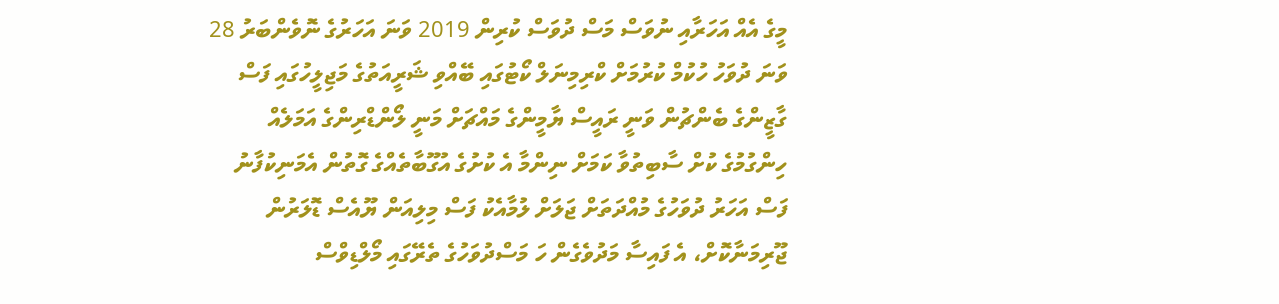މީގެ އެއް އަހަރާއި ނުވަސް މަސް ދުވަސް ކުރިން 2019 ވަނަ އަހަރުގެ ނޮވެންބަރު 28 ވަނަ ދުވަހު ހުކުމް ކުރުމަށް ކްރިމިނަލް ކޯޓުގައި ބޭއްވި ޝަރީއަތުގެ މަޖިލީހުގައި ފަސް ގާޒީންގެ ބެންޗުން ވަނީ ރައީސް ޔާމީންގެ މައްޗަށް މަނީ ލޯންޑްރިންގެ އަމަލެއް ހިންގުމުގެ ކުށް ސާބިތުވާ ކަމަށް ނިންމާ އެ ކުށުގެ އުގޫބާތެއްގެ ގޮތުން އެމަނިކުފާނު ފަސް އަހަރު ދުވަހުގެ މުއްދަތަށް ޖަލަށް ލުމާއެކު ފަސް މިލިއަން ޔޫއެސް ޑޮލަރުން ޖޫރިމަނާކޮށް، އެ ފައިސާ މަދުވެގެން ހަ މަސްދުވަހުގެ ތެރޭގައި މޯލްޑިވްސް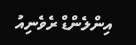އިންލެންޑް ރެވެނިއު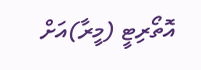އޮތޯރިޓީ (މީރާ)އަށް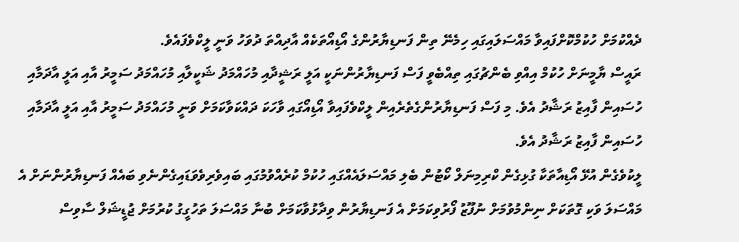ދެއްކުމަށް ހުކުމްކޮށްފައިވާ މައްސަލައިގައި ހިމެނޭ ތިން ފަނޑިޔާރުންގެ އޯޑިއޯތަކެއް އާދިއްތަ ދުވަހު ވަނީ ލީކްވެފައެވެ.
ރައީސް ޔާމީނަށް ހުކުމް އިއްވި ބެންޗުގައި ތިއްބެވީ ފަސް ފަނޑިޔާރުންނަކީ އަލީ ރަޝީދާއި މުހައްމަދު ޝަކީލާއި މުހައްމަދު ސަމީރު އާއި އަލީ އާދަމާއި ހުސައިން ފާއިޒު ރަޝާދު އެވެ. މި ފަސް ފަނޑިޔާރުންގެތެރެއިން ލީކްވެފައިވާ އޯޑިއޯގައި ވާހަކަ ދައްކަވާކަމަށް ވަނީ މުހައްމަދު ސަމީރު އާއި އަލީ އާދަމާއި ހުސައިން ފާއިޒު ރަޝާދު އެވެ.
ލީކުވެގެން އުޅޭ އޯޑިއާތަކާ ގުޅިގެން ކްރިމިނަލް ކޯޓުން ބެލި މައްސަލައެއްގައި ހުކުމް ކުރެއްވުމުގައި ބައިވެރިވެވަޑައިގެންނެވި ބައެއް ފަނޑިޔާރުންނަށް އެ މައްސަލަ ވަކި ގޮތަކަށް ނިންމުވުމަށް ނުފޫޒު ފޯރުވިކަމަށް އެ ފަނޑިޔާރުން ވިދާޅުވާކަމަށް ބުނާ މައްސަލަ ތަހުގީގު ކުރުމަށް ޖުޑީޝަލް ސާވިސް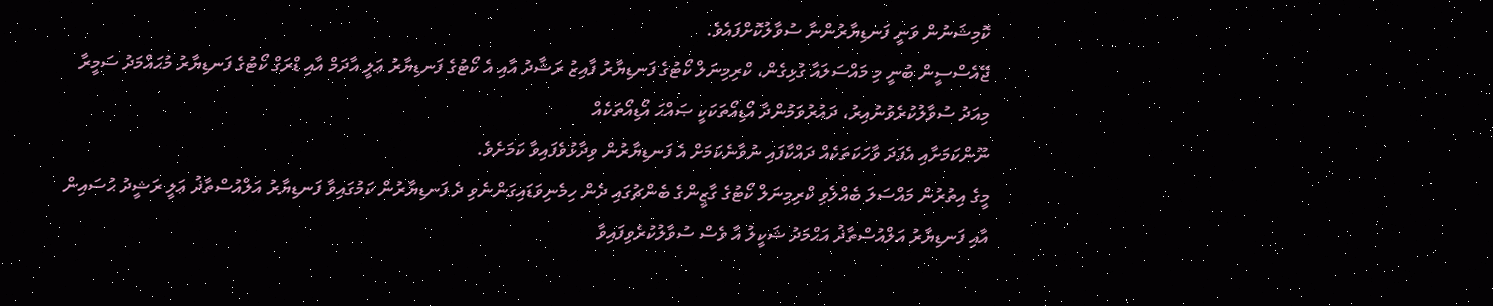ކޮމިޝަނުން ވަނީ ފަނޑިޔާރުންނާ ސުވާލުކޮށްފައެވެ.
ޖޭއެސްސީން ބުނީ މި މައްސަލައާ ގުޅިގެން، ކްރިމިނަލް ކޯޓުގެ ފަނޑިޔާރު ފާއިޒު ރަޝާދު އާއި އެ ކޯޓުގެ ފަނޑިޔާރު ޢަލީ އާދަމް އާއި ޑްރަގް ކޯޓުގެ ފަނޑިޔާރު މުޙައްމަދު ސަމީރާ މިއަދު ސުވާލުކުރެވުނުއިރު، ދައުރުވަމުންދާ އޯޑިއޯތަކަކީ ޞައްޙަ އޯޑިއޯތަކެއް
ނޫންކަމަށާއި އެފަދަ ވާހަކަތަކެއް ދައްކާފައި ނުވާނެކަމަށް އެ ފަނޑިޔާރުން ވިދާޅުވެފައިވާ ކަމަށެވެ.
މީގެ އިތުރުން މައްސަލަ ބެއްލެވި ކްރިމިނަލް ކޯޓުގެ ގާޒީންގެ ބެންޗުގައި ދެން ހިމެނިވަޑައިގަންނެވި ދެ ފަނޑިޔާރުން ކަމުގައިވާ ފަނޑިޔާރު އަލްއުސްތާޛު ޢަލީ ރަޝީދު ޙުސައިން އާއި ފަނޑިޔާރު އަލްއުސްތާޛު އަޙްމަދު ޝަކީލު އާ ވެސް ސުވާލުކުރެވިފައިވާ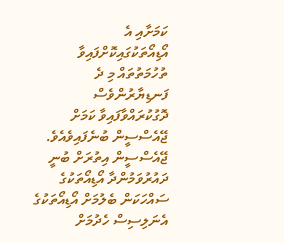ކަމަށާއި އެ އޯޑިއޯތަކުގައިކޮށްފައިވާ ތުހުމަތުތައް މި ދެ ފަނޑިޔާރުންވެސް ދޮގުކުރައްވާފައިވާ ކަމަށް ޖޭއެސްސީން ބުނެފައިވެއެވެ.
ޖޭއެސްސީން އިތުރަށް ބުނީ ދައުރުވަމުންދާ އޯޑިއޯތަކުގެ ސައްހަކަން ބެލުމަށް އޯޑިއޯތަކުގެ އެނަލިސިސް ހެދުމަށް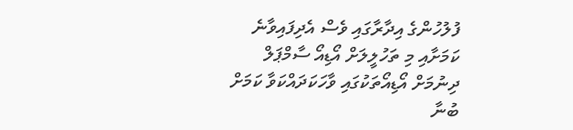ފުލުހުންގެ އިދާރާގައި ވެސް އެދިފައިވާނެ ކަމަށާއި މި ތަހުލީލަށް އޯޑިއޯ ސާމްޕަލް ދިނުމަށް އޯޑިއޯތަކުގައި ވާހަކަދައްކަވާ ކަމަށް ބުނާ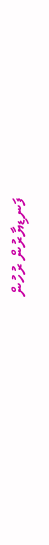ފަނޑިޔާރުން ރުހުން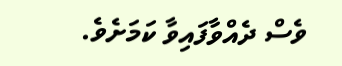ވެސް ދެއްވާފައިވާ ކަމަށެވެ.